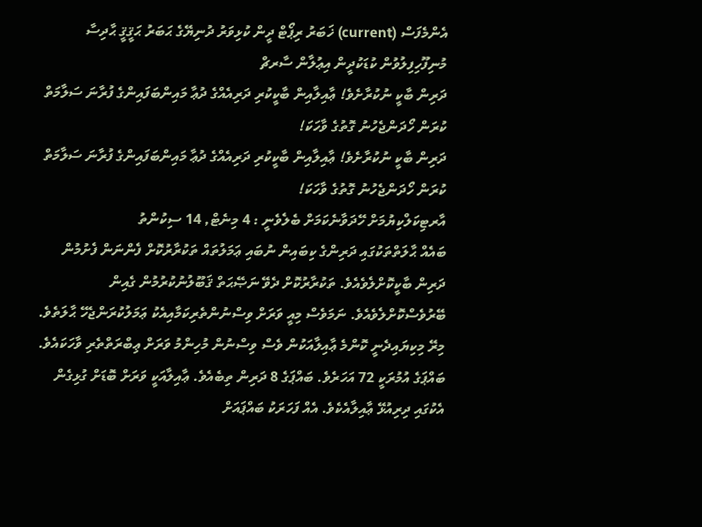އެންމެފަސް (current) ޚަބަރު ރިޕޯޓް ދީން ކުޅިވަރު ދުނިޔޭގެ ޙަބަރު ޙަޤީޤީ ޙާދިސާ މުނިފޫހިފިލުވުން ކުޑަކުދީން އިޢުލާން ސާރޗް
ދަރިން ބާކީ ނުކުރާށެވެ! ޢާއިލާއިން ބާކީކުރި ދަރިއެއްގެ ދުޢާ މައިންބަފައިންގެ ފުރާނަ ސަލާމަތް ކުރަން ހޯދަންޖެހުނު ގޮތުގެ ވާހަކަ!
ދަރިން ބާކީ ނުކުރާށެވެ! ޢާއިލާއިން ބާކީކުރި ދަރިއެއްގެ ދުޢާ މައިންބަފައިންގެ ފުރާނަ ސަލާމަތް ކުރަން ހޯދަންޖެހުނު ގޮތުގެ ވާހަކަ!
އާރޓިކަލްކިޔުމަށް ހޭދަވާނެކަމަށް ބެލެވެނީ : 4 މިނެޓް, 14 ސިކުންތު
ބައެއް ޙާލަތްތަކުގައި ދަރިންގެ ކިބައިން ނުބައި ޢަމަލުތައް ތަކުރާރުކޮށް ފެންނަން ފެށުމުން ދަރިން ބާކީކޮށްލެވެއެވެ. ތަކުރާރުކޮށް ދެވޭ ނަޞޭޙަތް ޤަބޫލުނުކުރުމުން ގެއިން ބޭރުވެސްކޮށްލެވެއެވެ. ނަމަވެސް މިއީ ވަރަށް ވިސްނުންތެރިކަމާއިއެކު ޢަމަލުކުރަންޖެހޭ ޙާލަތެވެ.
މިރޭ މިކިޔައިދެނީ ކޮންމެ ޢާއިލާއަކުން ވެސް ވިސްނުން މުހިންމު ވަރަށް ޢިބްރަތްތެރި ވާހަކައެވެ.
ބައްޕަގެ އުމުރަކީ 72 އަހަރެވެ. ބައްޕަގެ 8 ދަރިން ތިބެއެވެ. ޢާއިލާއަކީ ވަރަށް ބޮޑަށް ގުޅިގެން އެކުގައި ދިރިއުޅޭ ޢާއިލާއެކެވެ. އެއް ފަހަރަކު ބައްޕައަށް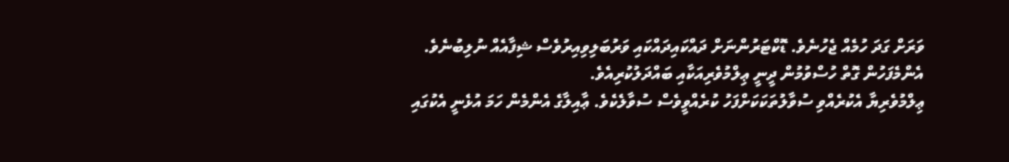ވަރަށް ގަދަ ހުމެއް ޖެހުނެވެ. ޑޮކްޓަރުންނަށް ދައްކައިދައްކައި ވަރުބަލިވިއިރުވެސް ޝިފާއެއް ނުލިބުނެވެ. އެންމެފަހުން ގޮތް ހުސްވުމުން ދީނީ ޢިލްމުވެރިއަކާއި ބައްދަލުކުރިއެވެ.
ޢިލްމުވެރިޔާ އެކުރެއްވި ސުވާލުތަކަކަށްފަހު ކުރެއްވީވެސް ސުވާލެކެވެ. ޢާއިލާގެ އެންމެން ހަމަ އުޅެނީ އެކުގައި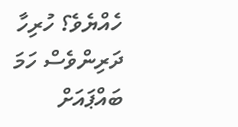ހެއްޔެވެ؟ ހުރިހާ ދަރިންވެސް ހަމަ ބައްޕައަށް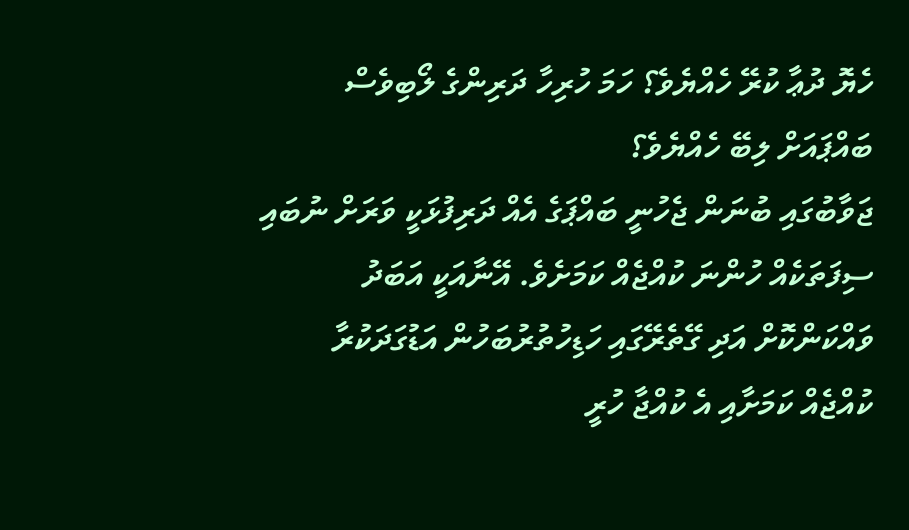ހެޔޮ ދުޢާ ކުރޭ ހެއްޔެވެ؟ ހަމަ ހުރިހާ ދަރިންގެ ލޯބިވެސް ބައްޕައަށް ލިބޭ ހެއްޔެވެ؟
ޖަވާބުގައި ބުނަން ޖެހުނީ ބައްޕަގެ އެއް ދަރިފުޅަކީ ވަރަށް ނުބައި ސިފަތަކެއް ހުންނަ ކުއްޖެއް ކަމަށެވެ. އޭނާއަކީ އަބަދު ވައްކަންކޮށް އަދި ގޭތެރޭގައި ހަޑިހުތުރުބަހުން އަޑުގަދަކުރާ ކުއްޖެއް ކަމަށާއި އެ ކުއްޖާ ހުރީ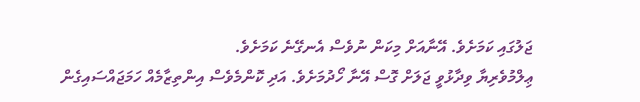ޖަލުގައި ކަމަށެވެ. އޭނާއަށް މިކަން ނުވެސް އެނގޭނެ ކަމަށެވެ.
ޢިލްމުވެރިޔާ ވިދާޅުވީ ޖަލަށް ގޮސް އޭނާ ހޯދުމަށެވެ. އަދި ކޮންމެވެސް އިންތިޒާމެއް ހަމަޖައްސައިގެން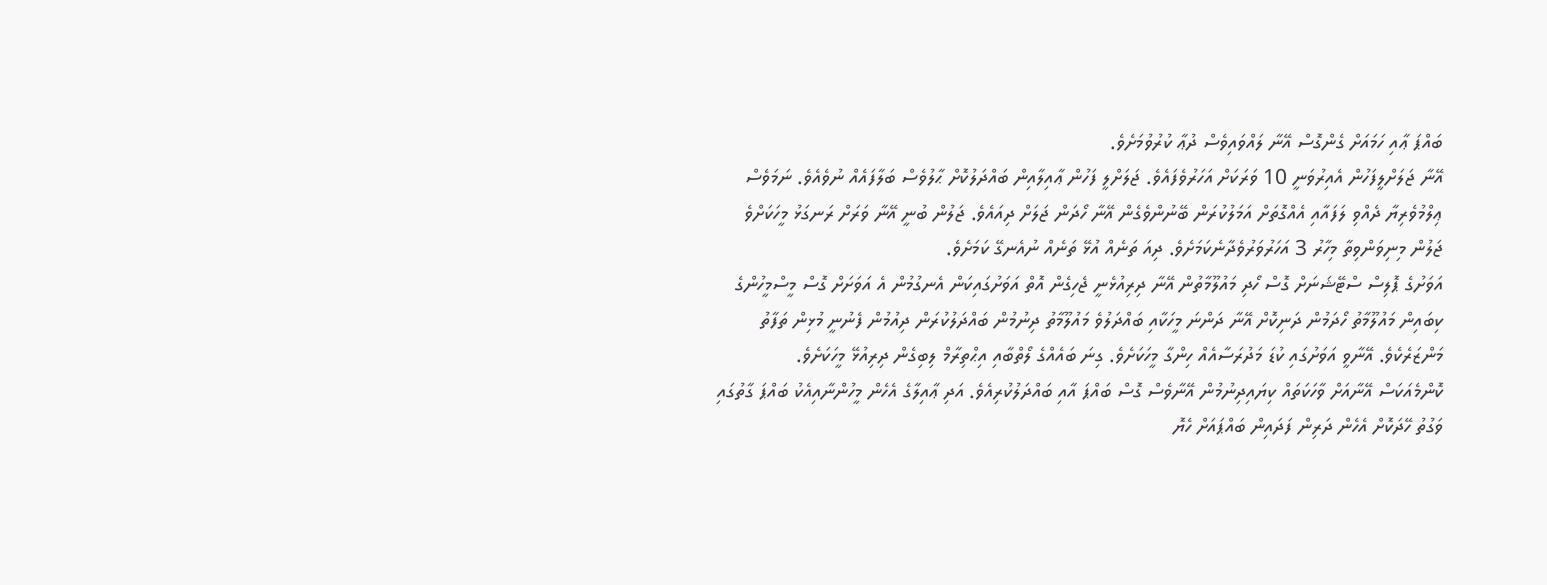ބައްޕަ ޢާއި ހަމައަށް ގެންގޮސް އޭނާ ލައްވައިވެސް ދުޢާ ކުރުވުމަށެވެ.
އޭނާ ޖަލަށްލީފަހުން އެއިރުވަނީ 10 ވަރަކަށް އަހަރުވެފައެވެ. ޖަލަށްލީ ފަހުން ޢާއިލާއިން ބައްދަލުކޮށް ޙާލުވެސް ބަލާފައެއް ނުވެއެވެ. ނަމަވެސް ޢިލްމުވެރިޔާ ދެއްވި ލަފައާއި އެއްގޮތަށް އަމަލުކުރަން ބޭނުންވެގެން އޭނާ ހޯދަން ޖަލަށް ދިއައެވެ. ޖަލުން ބުނީ އޭނާ ވަރަށް ރަނގަޅު މީހަކަށްވެ ޖަލުން މިނިވަންވިތާ މިހާރު 3 އަހަރުވަރުވެދާނެކަމަށެވެ. ދިއަ ތަނެއް އުޅޭ ތަނެއް ނުއެނގޭ ކަމަށެވެ.
އަވަށުގެ ޕޮލިސް ސްޓޭޝަނަށް ގޮސް ހޯދި މައުލޫމާތުން އޭނާ ދިރިއުޅެނީ ޖެހިގެން އޮތް އަވަށުގައިކަން އެނގުމުން އެ އަވަށަށް ގޮސް މީސްމީހުންގެ ކިބައިން މައުލޫމާތު ހޯދަމުން ދަނިކޮށް އޭނާ ދަންނަ މީހަކާއި ބައްދަލުވެ މައުލޫމާތު ދިނުމުން ބައްދަލުކުރަން ދިއުމުން ފެނުނީ މުޅިން ތަފާތު މަންޒަރެކެވެ. އޭނާވީ އަވަށުގައި ކުޑަ މަދުރަސާއެއް ހިންގާ މީހަކަށެވެ. ގިނަ ބައެއްގެ ލޯތްބާއި އިޙްތިރާމް ލިބިގެން ދިރިއުޅޭ މީހަކަށެވެ.
ކޮންމެއަކަސް އޭނާއަށް ވާހަކަތައް ކިޔައިދިނުމުން އޭނާވެސް ގޮސް ބައްޕަ އާއި ބައްދަލުކުރިއެވެ. އަދި ޢާއިލާގެ އެހެން މީހުންނާއިއެކު ބައްޕަ ގާތުގައި ވަގުތު ހޭދަކޮށް އެހެން ދަރިން ފަދައިން ބައްޕައަށް ހެޔޮ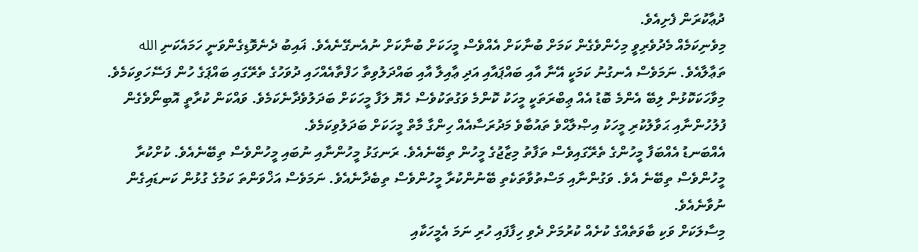ދުޢާކުރަން ފެށިއެވެ.
މިވެނިކަމެއް މެދުވެރިވީ މިހެންވެގެން ކަމަށް ބުނާކަށް އެއްވެސް މީހަކަށް ބުނާކަށް ނުއެނގޭނެއެވެ. ޣައިބު ދެނެވޮޑިގެންވަނީ ހަމައެކަނި الله ތަޢާލާއެވެ. ނަމަވެސް އެނގުނު ކަމަކީ އޭނާ އާއި ބައްޕައާއި އަދި ޢާއިލާ އާއި ބައްދަލުވިތާ ހަފްތާއެއްހައި ދުވަހުގެ ތެރޭގައި ބައްޕަގެ ހުން ފަސޭހަވިކަމެވެ.
މިވާހަކަކޮޅުން ލިބޭ އެންމެ ބޮޑު އެއް ޢިބްރަތަކީ މީހަކު ކޮންމެ ވަގުތަކުވެސް ހެޔޮ ލަފާ މީހަކަށް ބަދަލުވެދާނެކަމެވެ. ވައްކަން ކުރާތީ އޮބިނޯވެގެން ފުލުހުންނާއި ޙަވާލުކުރި މީހަކު އިޞްލާޙްވެ ތައުބާވެ މަދުރަސާއެއް ހިންގާ މާތް މީހަކަށް ބަދަލުވިކަމެވެ.
އެއްބަނޑު އެއްބަފާ މީހުންގެ ތެރޭގައިވެސް ތަފާތު މިޒާޖުގެ މީހުން ތިބޭނެއެވެ. ރަނގަޅު މީހުންނާއި ނުބައި މީހުންވެސް ތިބޭނެއެވެ. ކުށްކުރާ މީހުންވެސް ތިބޭނެ އެވެ. ވަގުންނާއި މަސްތުވާތަކެތި ބޭނުންކުރާ މީހުންވެސް ތިބެދާނެއެވެ. ނަމަވެސް އަޚްވަންތަ ކަމުގެ ގުޅުން ކަނޑައިގެން ނުވާނެއެވެ.
މިސާލަކަށް ވަކި ބާވަތެއްގެ ކުށެއް ކުރުމަށް ދެވި ހިފާފައި ހުރި ނަމަ އެމީހަކާއި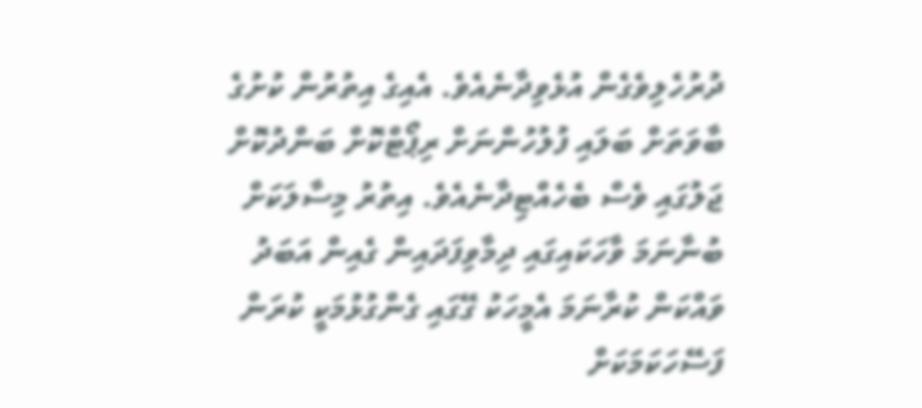ދުރުހެލިވެގެން އުޅެވިދާނެއެވެ. އެއިގެ އިތުރުން ކުށުގެ ބާވަތަށް ބަލައި ފުލުހުންނަށް ރިޕޯޓްކޮށް ބަންދުކޮށް ޖަލުގައި ވެސް ބެހެއްޓިދާނެއެވެ. އިތުރު މިސާލަކަށް ބުނާނަމަ ވާހަކައިގައި ދިމާވިފަދައިން ގެއިން އަބަދު ވައްކަން ކުރާނަމަ އެމީހަކު ގޭގައި ގެންގުޅުމަކީ ކުރަން ފަސޭހަކަމަކަށް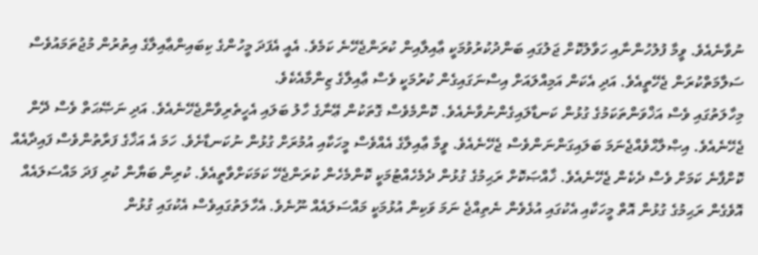ނުވާނެއެވެ. ވީމާ ފުލުހުންނާއި ހަވާލުކޮށް ޖަލުގައި ބަންދުކުރުވުމަކީ ޢާއިލާއިން ކުރަންޖެހޭނެ ކަމެވެ. އެއީ އެފަދަ މީހުންގެ ކިބައިންޢާއިލާގެ އިތުރުން މުޖުތަމައުވެސް ސަލާމަތްކުރަން ޖެހޭތީއެވެ. އަދި އެކަން އަމިއްލައަށް އިސްނަގައިގެން ކުރުމަކީ ވެސް ޢާއިލާގެ ޒިންމާއެކެވެ.
މިހާލަތުގައި ވެސް އަޚްވަންތަކަމުގެ ގުޅުން ކަނޑާލައިގެންނުވާނެއެވެ. ކޮންމެވެސް ގޮތަކުން ޢޭނާގެ ހާލު ބަލައި އެހީތެރިވާންޖެހޭނެއެވެ. އަދި ނަޞޭޙަތް ވެސް ދޭން ޖެހޭނެއެވެ. އިޞްލާޙްވެއްޖެނަމަ ބަލައިގަންނަންވެސް ޖެހޭނެއެވެ. ވީމާ ޢާއިލާގެ އެއްވެސް މީހަކާއި އުމުރަށް ގުޅުން ނުކަނޑާށެވެ. ހަމަ އެ އަޚާގެ ފަރާތުންވެސް ފައިދާއެއް ކޮށްފާނެ ކަމަށް ވެސް ދެކެން ޖެހޭނެއެވެ. ޚާއްޞަކޮށް ރަޙިމުގެ ގުޅުން ދެމެހެއްޓުމަކީ ކޮންމެހެން ކުރަންޖެހޭ ކަމަކަށްވާތީއެވެ. ކުރިން ބަޔާން ކުރި ފަދަ މައްސަލައެއް އޮވެގެން ރަޙިމުގެ ގުޅުން އޮތް މީހަކާއި އެކުގައި އުޅެވެން ނެތިއްޖެ ނަމަ ވަކިން އުޅުމަކީ މައްސަލައެއް ނޫނެވެ. އެހާލަތުގައިވެސް އެކުގައި ގުޅުން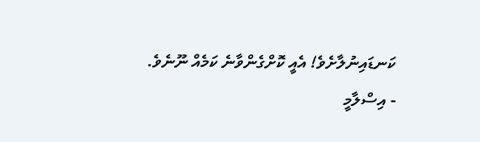ކަނޑައިނުލާށެވެ! އެއީ ކޮށްގެންވާނެ ކަމެއް ނޫނެވެ.
- އިސްލާމީ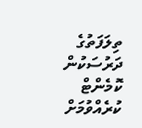ތިލަފަތުގެ ދަރުސަކުން
ކޮމެންޓް ކުރެއްވުމަށް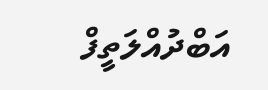އަބްދުއްލަތީފް